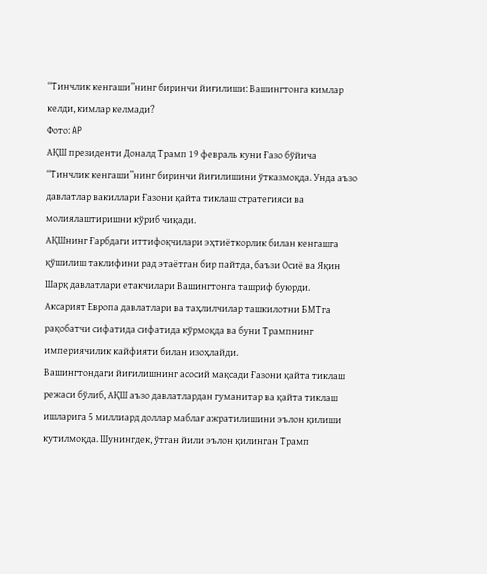“Тинчлик кенгаши”нинг биринчи йиғилиши: Вашингтонга кимлар келди, кимлар келмади?
Фото: AP
АҚШ президенти Доналд Трамп 19 февраль куни Ғазо бўйича “Тинчлик кенгаши”нинг биринчи йиғилишини ўтказмоқда. Унда аъзо давлатлар вакиллари Ғазони қайта тиклаш стратегияси ва молиялаштиришни кўриб чиқади.
АҚШнинг Ғарбдаги иттифоқчилари эҳтиёткорлик билан кенгашга қўшилиш таклифини рад этаётган бир пайтда, баъзи Осиё ва Яқин Шарқ давлатлари етакчилари Вашингтонга ташриф буюрди.
Аксарият Европа давлатлари ва таҳлилчилар ташкилотни БМТга рақобатчи сифатида сифатида кўрмоқда ва буни Трампнинг империячилик кайфияти билан изоҳлайди.
Вашингтондаги йиғилишнинг асосий мақсади Ғазони қайта тиклаш режаси бўлиб, АҚШ аъзо давлатлардан гуманитар ва қайта тиклаш ишларига 5 миллиард доллар маблағ ажратилишини эълон қилиши кутилмоқда. Шунингдек, ўтган йили эълон қилинган Трамп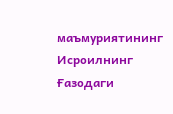маъмуриятининг Исроилнинг Ғазодаги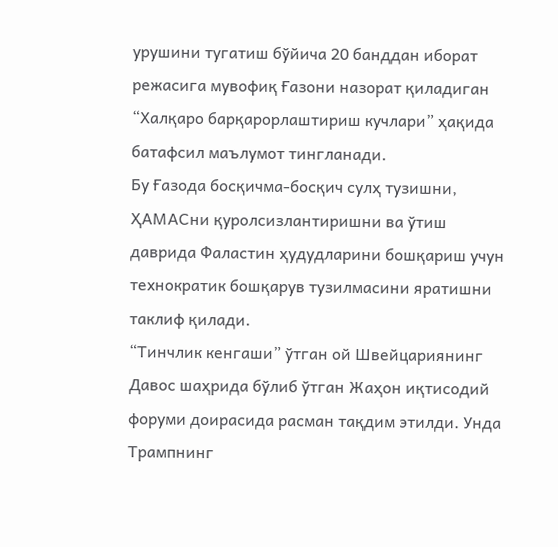урушини тугатиш бўйича 20 банддан иборат режасига мувофиқ Ғазони назорат қиладиган “Халқаро барқарорлаштириш кучлари” ҳақида батафсил маълумот тингланади.
Бу Ғазода босқичма-босқич сулҳ тузишни, ҲАМАСни қуролсизлантиришни ва ўтиш даврида Фаластин ҳудудларини бошқариш учун технократик бошқарув тузилмасини яратишни таклиф қилади.
“Тинчлик кенгаши” ўтган ой Швейцариянинг Давос шаҳрида бўлиб ўтган Жаҳон иқтисодий форуми доирасида расман тақдим этилди. Унда Трампнинг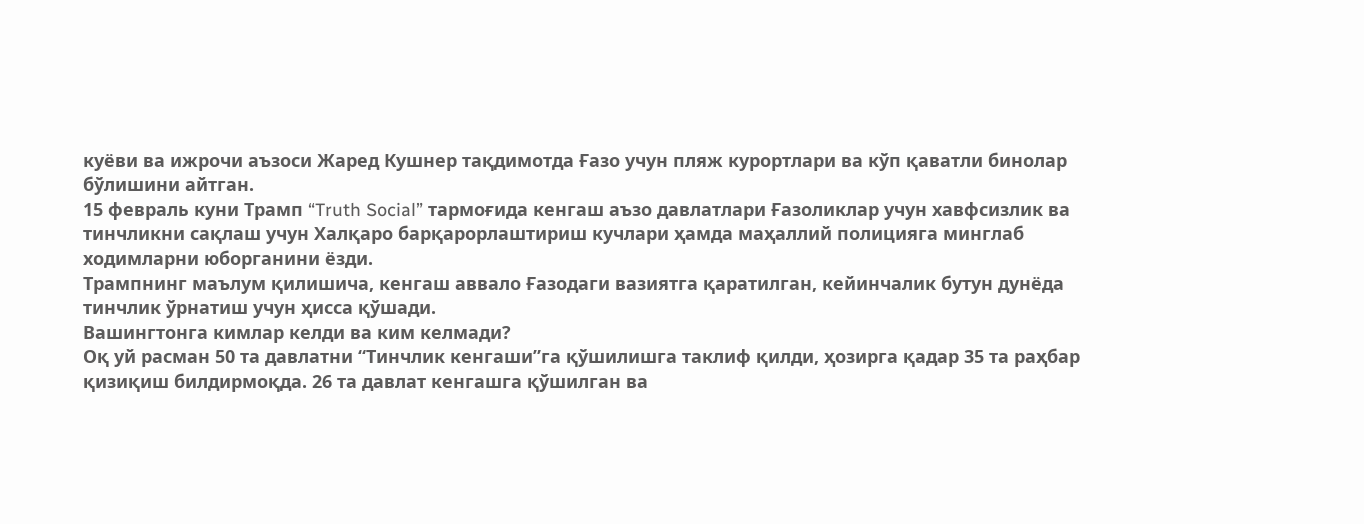куёви ва ижрочи аъзоси Жаред Кушнер тақдимотда Ғазо учун пляж курортлари ва кўп қаватли бинолар бўлишини айтган.
15 февраль куни Трамп “Truth Social” тармоғида кенгаш аъзо давлатлари Ғазоликлар учун хавфсизлик ва тинчликни сақлаш учун Халқаро барқарорлаштириш кучлари ҳамда маҳаллий полицияга минглаб ходимларни юборганини ёзди.
Трампнинг маълум қилишича, кенгаш аввало Ғазодаги вазиятга қаратилган, кейинчалик бутун дунёда тинчлик ўрнатиш учун ҳисса қўшади.
Вашингтонга кимлар келди ва ким келмади?
Оқ уй расман 50 та давлатни “Тинчлик кенгаши”га қўшилишга таклиф қилди, ҳозирга қадар 35 та раҳбар қизиқиш билдирмоқда. 26 та давлат кенгашга қўшилган ва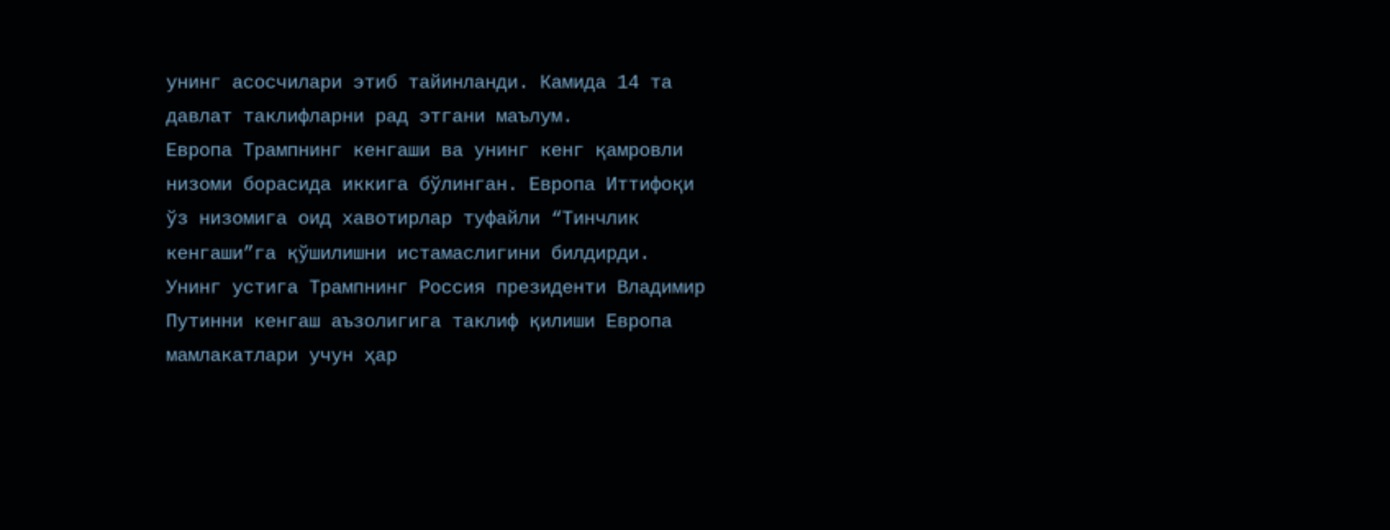унинг асосчилари этиб тайинланди. Камида 14 та давлат таклифларни рад этгани маълум.
Европа Трампнинг кенгаши ва унинг кенг қамровли низоми борасида иккига бўлинган. Европа Иттифоқи ўз низомига оид хавотирлар туфайли “Тинчлик кенгаши”га қўшилишни истамаслигини билдирди.
Унинг устига Трампнинг Россия президенти Владимир Путинни кенгаш аъзолигига таклиф қилиши Европа мамлакатлари учун ҳар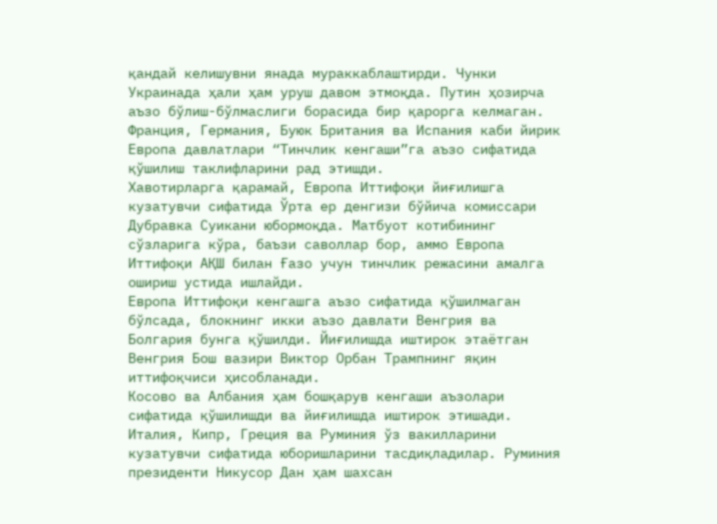қандай келишувни янада мураккаблаштирди. Чунки Украинада ҳали ҳам уруш давом этмоқда. Путин ҳозирча аъзо бўлиш-бўлмаслиги борасида бир қарорга келмаган.
Франция, Германия, Буюк Британия ва Испания каби йирик Европа давлатлари “Тинчлик кенгаши”га аъзо сифатида қўшилиш таклифларини рад этишди.
Хавотирларга қарамай, Европа Иттифоқи йиғилишга кузатувчи сифатида Ўрта ер денгизи бўйича комиссари Дубравка Суикани юбормоқда. Матбуот котибининг сўзларига кўра, баъзи саволлар бор, аммо Европа Иттифоқи АҚШ билан Ғазо учун тинчлик режасини амалга ошириш устида ишлайди.
Европа Иттифоқи кенгашга аъзо сифатида қўшилмаган бўлсада, блокнинг икки аъзо давлати Венгрия ва Болгария бунга қўшилди. Йиғилишда иштирок этаётган Венгрия Бош вазири Виктор Орбан Трампнинг яқин иттифоқчиси ҳисобланади.
Косово ва Албания ҳам бошқарув кенгаши аъзолари сифатида қўшилишди ва йиғилишда иштирок этишади.
Италия, Кипр, Греция ва Руминия ўз вакилларини кузатувчи сифатида юборишларини тасдиқладилар. Руминия президенти Никусор Дан ҳам шахсан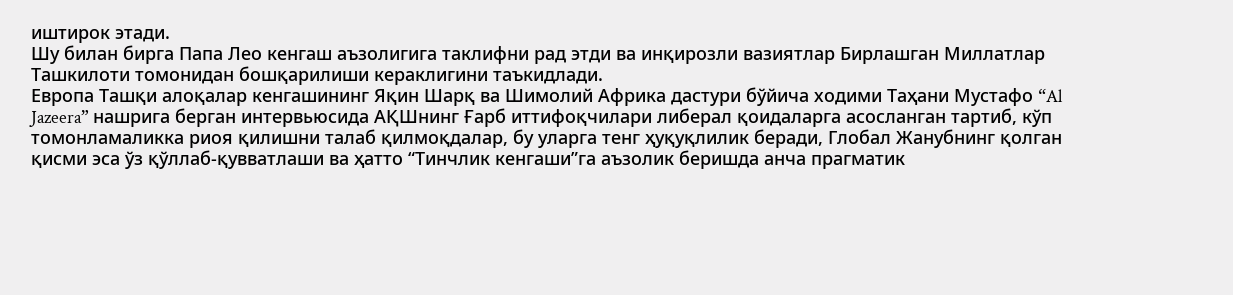иштирок этади.
Шу билан бирга Папа Лео кенгаш аъзолигига таклифни рад этди ва инқирозли вазиятлар Бирлашган Миллатлар Ташкилоти томонидан бошқарилиши кераклигини таъкидлади.
Европа Ташқи алоқалар кенгашининг Яқин Шарқ ва Шимолий Африка дастури бўйича ходими Таҳани Мустафо “Al Jazeera” нашрига берган интервьюсида АҚШнинг Ғарб иттифоқчилари либерал қоидаларга асосланган тартиб, кўп томонламаликка риоя қилишни талаб қилмоқдалар, бу уларга тенг ҳуқуқлилик беради, Глобал Жанубнинг қолган қисми эса ўз қўллаб-қувватлаши ва ҳатто “Тинчлик кенгаши”га аъзолик беришда анча прагматик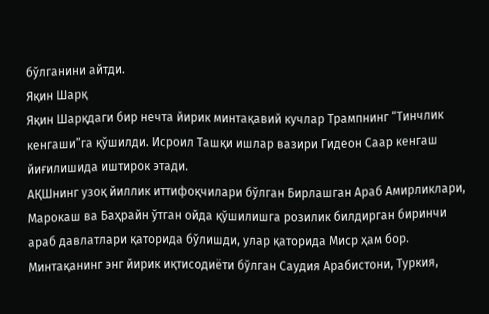бўлганини айтди.
Яқин Шарқ
Яқин Шарқдаги бир нечта йирик минтақавий кучлар Трампнинг “Тинчлик кенгаши”га қўшилди. Исроил Ташқи ишлар вазири Гидеон Саар кенгаш йиғилишида иштирок этади.
АҚШнинг узоқ йиллик иттифоқчилари бўлган Бирлашган Араб Амирликлари, Марокаш ва Баҳрайн ўтган ойда қўшилишга розилик билдирган биринчи араб давлатлари қаторида бўлишди, улар қаторида Миср ҳам бор.
Минтақанинг энг йирик иқтисодиёти бўлган Саудия Арабистони, Туркия,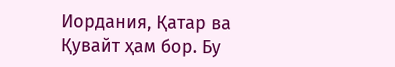Иордания, Қатар ва Қувайт ҳам бор. Бу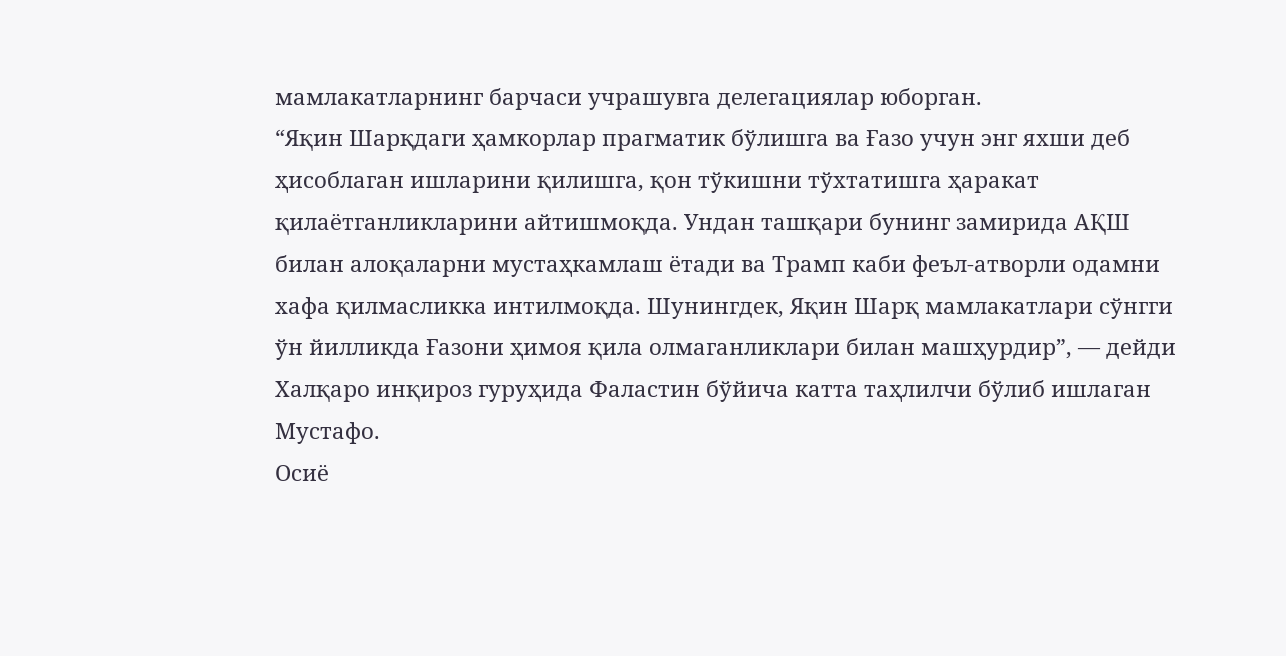мамлакатларнинг барчаси учрашувга делегациялар юборган.
“Яқин Шарқдаги ҳамкорлар прагматик бўлишга ва Ғазо учун энг яхши деб ҳисоблаган ишларини қилишга, қон тўкишни тўхтатишга ҳаракат қилаётганликларини айтишмоқда. Ундан ташқари бунинг замирида АҚШ билан алоқаларни мустаҳкамлаш ётади ва Трамп каби феъл-атворли одамни хафа қилмасликка интилмоқда. Шунингдек, Яқин Шарқ мамлакатлари сўнгги ўн йилликда Ғазони ҳимоя қила олмаганликлари билан машҳурдир”, — дейди Халқаро инқироз гуруҳида Фаластин бўйича катта таҳлилчи бўлиб ишлаган Мустафо.
Осиё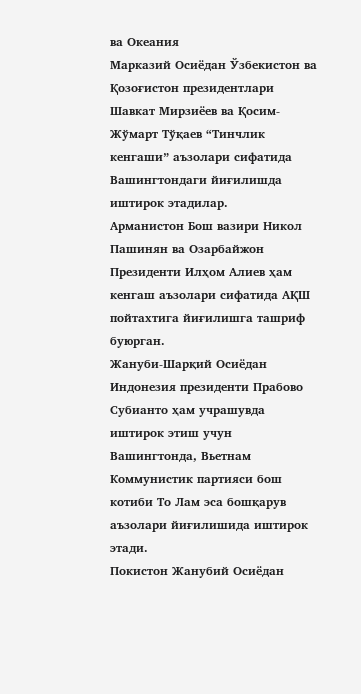ва Океания
Марказий Осиёдан Ўзбекистон ва Қозоғистон президентлари Шавкат Мирзиёев ва Қосим-Жўмарт Тўқаев “Тинчлик кенгаши” аъзолари сифатида Вашингтондаги йиғилишда иштирок этадилар.
Арманистон Бош вазири Никол Пашинян ва Озарбайжон Президенти Илҳом Алиев ҳам кенгаш аъзолари сифатида АҚШ пойтахтига йиғилишга ташриф буюрган.
Жануби-Шарқий Осиёдан Индонезия президенти Прабово Субианто ҳам учрашувда иштирок этиш учун Вашингтонда, Вьетнам Коммунистик партияси бош котиби То Лам эса бошқарув аъзолари йиғилишида иштирок этади.
Покистон Жанубий Осиёдан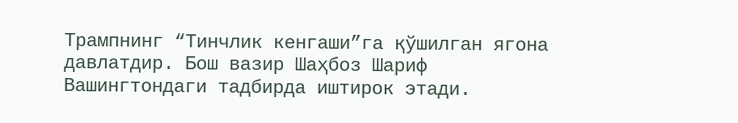Трампнинг “Тинчлик кенгаши”га қўшилган ягона давлатдир. Бош вазир Шаҳбоз Шариф Вашингтондаги тадбирда иштирок этади.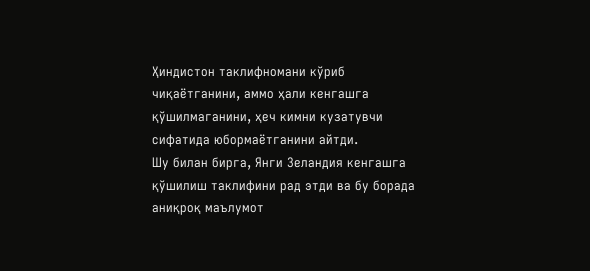Ҳиндистон таклифномани кўриб чиқаётганини, аммо ҳали кенгашга қўшилмаганини, ҳеч кимни кузатувчи сифатида юбормаётганини айтди.
Шу билан бирга, Янги Зеландия кенгашга қўшилиш таклифини рад этди ва бу борада аниқроқ маълумот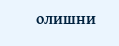олишни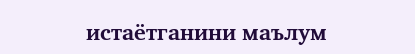истаётганини маълум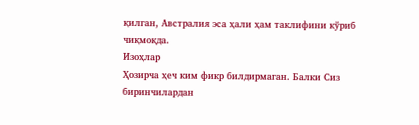қилган, Австралия эса ҳали ҳам таклифини кўриб чиқмоқда.
Изоҳлар
Ҳозирча ҳеч ким фикр билдирмаган. Балки Сиз биринчилардан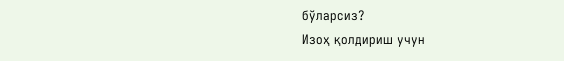бўларсиз?
Изоҳ қолдириш учун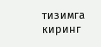тизимга киринг